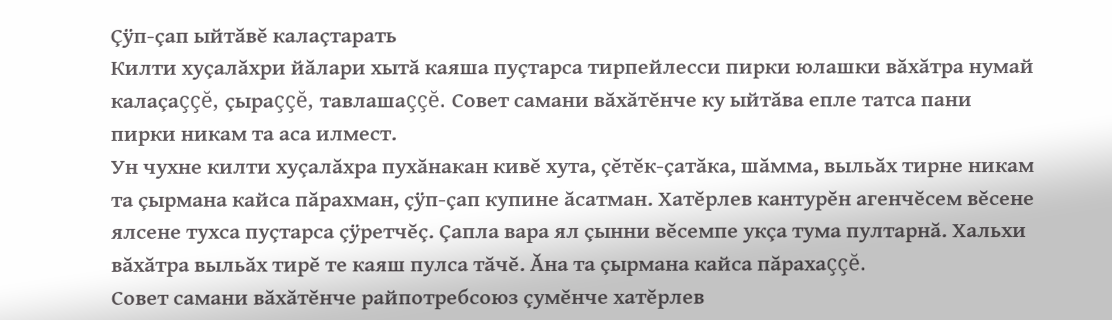Çÿп-çап ыйтăвĕ калаçтарать
Килти хуçалăхри йăлари хытă каяша пуçтарса тирпейлесси пирки юлашки вăхăтра нумай калаçаççĕ, çыраççĕ, тавлашаççĕ. Совет самани вăхăтĕнче ку ыйтăва епле татса пани пирки никам та аса илмест.
Ун чухне килти хуçалăхра пухăнакан кивĕ хута, çĕтĕк-çатăка, шăмма, выльăх тирне никам та çырмана кайса пăрахман, çÿп-çап купине ăсатман. Хатĕрлев кантурĕн агенчĕсем вĕсене ялсене тухса пуçтарса çÿретчĕç. Çапла вара ял çынни вĕсемпе укçа тума пултарнă. Хальхи вăхăтра выльăх тирĕ те каяш пулса тăчĕ. Ăна та çырмана кайса пăрахаççĕ.
Совет самани вăхăтĕнче райпотребсоюз çумĕнче хатĕрлев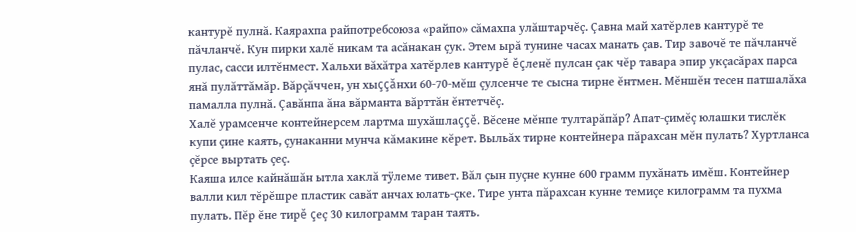кантурĕ пулнă. Каярахпа райпотребсоюза «райпо» сăмахпа улăштарчĕç. Çавна май хатĕрлев кантурĕ те пăчланчĕ. Кун пирки халĕ никам та асăнакан çук. Этем ырă тунине часах манать çав. Тир завочĕ те пăчланчĕ пулас, сасси илтĕнмест. Хальхи вăхăтра хатĕрлев кантурĕ ĕçленĕ пулсан çак чĕр тавара эпир укçасăрах парса янă пулăттăмăр. Вăрçăччен, ун хыççăнхи 60-70-мĕш çулсенче те сысна тирне ĕнтмен. Мĕншĕн тесен патшалăха памалла пулнă. Çавăнпа ăна вăрманта вăрттăн ĕнтетчĕç.
Халĕ урамсенче контейнерсем лартма шухăшлаççĕ. Вĕсене мĕнпе тултарăпăр? Апат-çимĕç юлашки тислĕк купи çине каять, çунаканни мунча кăмакине кĕрет. Выльăх тирне контейнера пăрахсан мĕн пулать? Хуртланса çĕрсе выртать çеç.
Каяша илсе кайнăшăн ытла хаклă тÿлеме тивет. Вăл çын пуçне кунне 600 грамм пухăнать имĕш. Контейнер валли кил тĕрĕшре пластик савăт анчах юлать-çке. Тире унта пăрахсан кунне темиçе килограмм та пухма пулать. Пĕр ĕне тирĕ çеç 30 килограмм таран таять.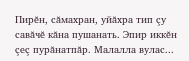Пирĕн, сăмахран, уйăхра тип çу савăчĕ кăна пушанать. Эпир иккĕн çеç пурăнатпăр. Малалла вулас...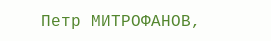Петр МИТРОФАНОВ,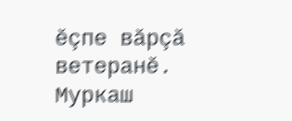ĕçпе вăрçă ветеранĕ.
Муркаш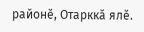районĕ, Отарккă ялĕ.